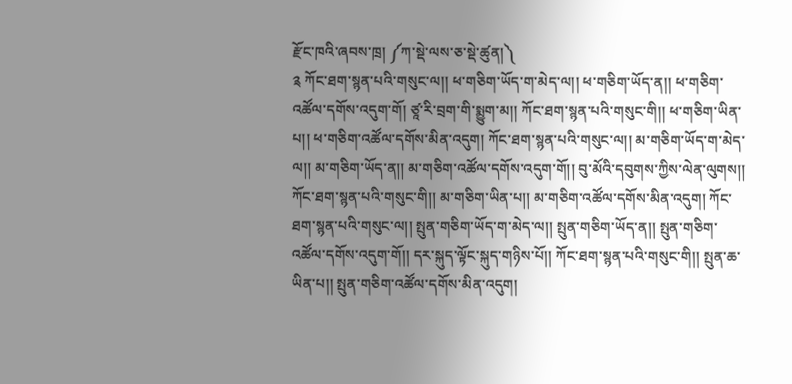རྫོང་ཁའི་ཞབས་ཁྲ། ༼ཀ་སྡེ་ལས་ཅ་སྡེ་ཚུན།༽
༉ ཀོང་ཐག་སྙན་པའི་གསུང་ལ།། ཕ་གཅིག་ཡོད་ག་མེད་ལ།། ཕ་གཅིག་ཡོད་ན།། ཕ་གཅིག་འཚོལ་དགོས་འདུག་གོ། ཙཱ་རི་བྲག་གི་སྨྱུག་མ།། ཀོང་ཐག་སྙན་པའི་གསུང་གི།། ཕ་གཅིག་ཡིན་པ།། ཕ་གཅིག་འཚོལ་དགོས་མིན་འདུག། ཀོང་ཐག་སྙན་པའི་གསུང་ལ།། མ་གཅིག་ཡོད་ག་མེད་ལ།། མ་གཅིག་ཡོད་ན།། མ་གཅིག་འཚོལ་དགོས་འདུག་གོ།། བུ་མོའི་དབུགས་ཀྱིས་ལེན་ལུགས།། ཀོང་ཐག་སྙན་པའི་གསུང་གི།། མ་གཅིག་ཡིན་པ།། མ་གཅིག་འཚོལ་དགོས་མིན་འདུག། ཀོང་ཐག་སྙན་པའི་གསུང་ལ།། སྤུན་གཅིག་ཡོད་ག་མེད་ལ།། སྤུན་གཅིག་ཡོད་ན།། སྤུན་གཅིག་འཚོལ་དགོས་འདུག་གོ།། དར་སྐུད་ལྟོང་སྐུད་གཉིས་པོ།། ཀོང་ཐག་སྙན་པའི་གསུང་གི།། སྤུན་ཆ་ཡིན་པ།། སྤུན་གཅིག་འཚོལ་དགོས་མིན་འདུག།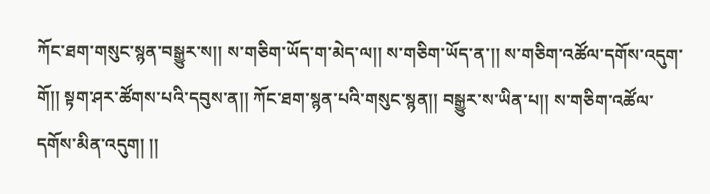ཀོང་ཐག་གསུང་སྙན་བསྒྱུར་ས།། ས་གཅིག་ཡོད་ག་མེད་ལ།། ས་གཅིག་ཡོད་ན་།། ས་གཅིག་འཚོལ་དགོས་འདུག་གོ།། སྟག་ཤར་ཚོགས་པའི་དབུས་ན།། ཀོང་ཐག་སྙན་པའི་གསུང་སྙན།། བསྒྱུར་ས་ཡིན་པ།། ས་གཅིག་འཚོལ་དགོས་མིན་འདུག། །།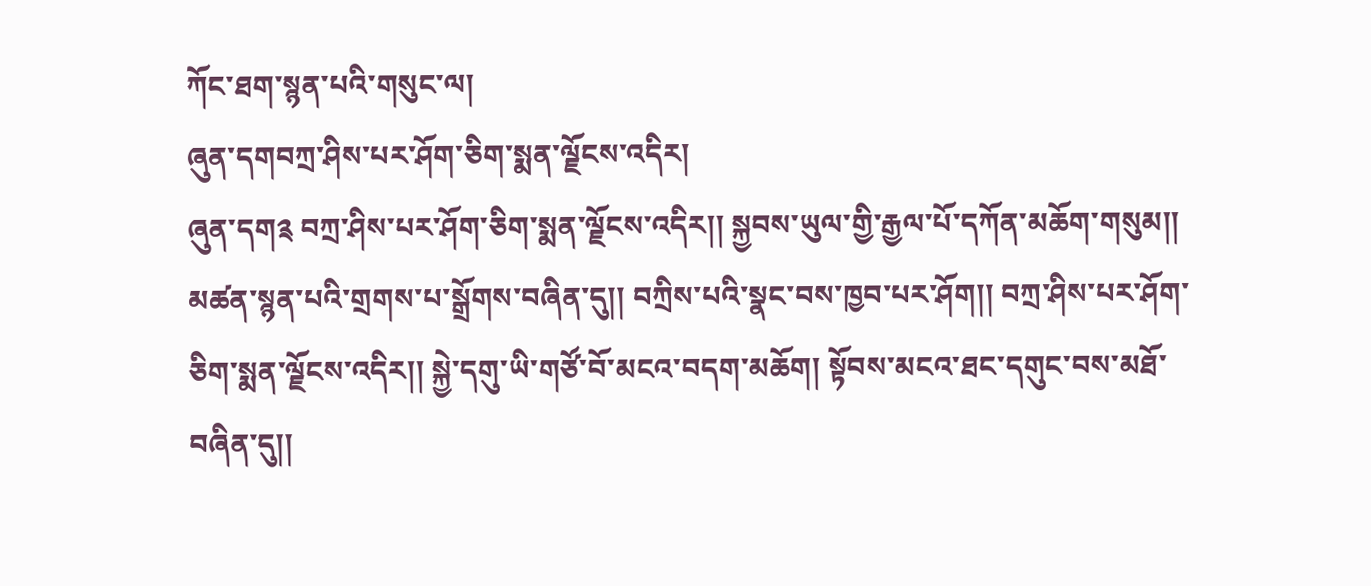ཀོང་ཐག་སྙན་པའི་གསུང་ལ།
ཞུན་དགབཀྲ་ཤིས་པར་ཤོག་ཅིག་སྨན་ལྗོངས་འདིར།
ཞུན་དག༉ བཀྲ་ཤིས་པར་ཤོག་ཅིག་སྨན་ལྗོངས་འདིར།། སྐྱབས་ཡུལ་གྱི་རྒྱལ་པོ་དཀོན་མཆོག་གསུམ།། མཚན་སྙན་པའི་གྲགས་པ་སྒྲོགས་བཞིན་དུ།། བཀྲིས་པའི་སྣང་བས་ཁྱབ་པར་ཤོག།། བཀྲ་ཤིས་པར་ཤོག་ཅིག་སྨན་ལྗོངས་འདིར།། སྐྱེ་དགུ་ཡི་གཙོ་བོ་མངའ་བདག་མཆོག། སྟོབས་མངའ་ཐང་དགུང་བས་མཐོ་བཞིན་དུ།།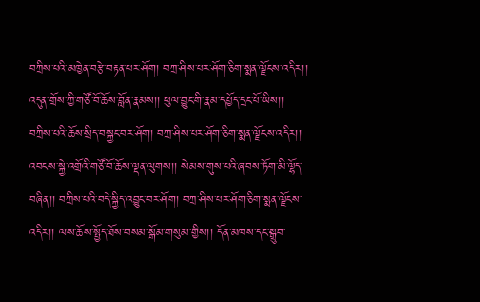བཀྲིས་པའི་མཁྱེན་བརྩེ་བརྟན་པར་ཤོག། བཀྲ་ཤིས་པར་ཤོག་ཅིག་སྨན་ལྗོངས་འདིར།། འདུན་གྲོས་ཀྱི་གཙོ་བོ་ཆོས་བློན་རྣམས།། ཕུལ་བྱུང་གི་རྣམ་དཔྱོད་དྲང་པོ་ཡིས།། བཀྲིས་པའི་ཆོས་སྲིད་བསྐྱང་བར་ཤོག། བཀྲ་ཤིས་པར་ཤོག་ཅིག་སྨན་ལྗོངས་འདིར།། འབངས་སྐྱེ་འགྲོའི་གཙོ་བོ་ཆོས་ལྡན་ལུགས།། སེམས་གུས་པའི་ཞབས་ཏོག་མི་ལྷོད་བཞིན།། བཀྲིས་པའི་བདེ་སྐྱིད་འབྱུང་བར་ཤོག། བཀྲ་ཤིས་པར་ཤོག་ཅིག་སྨན་ལྗོངས་འདིར།། ལས་ཆོས་སྤྱོད་ཐོས་བསམ་སྒོམ་གསུམ་གྱིས།། དོན་མཁས་དང་སྒྲུབ་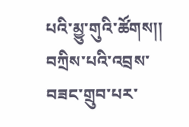པའི་མྱུ་གུའི་ཚོགས།། བཀྲིས་པའི་འབྲས་བཟང་གྲུབ་པར་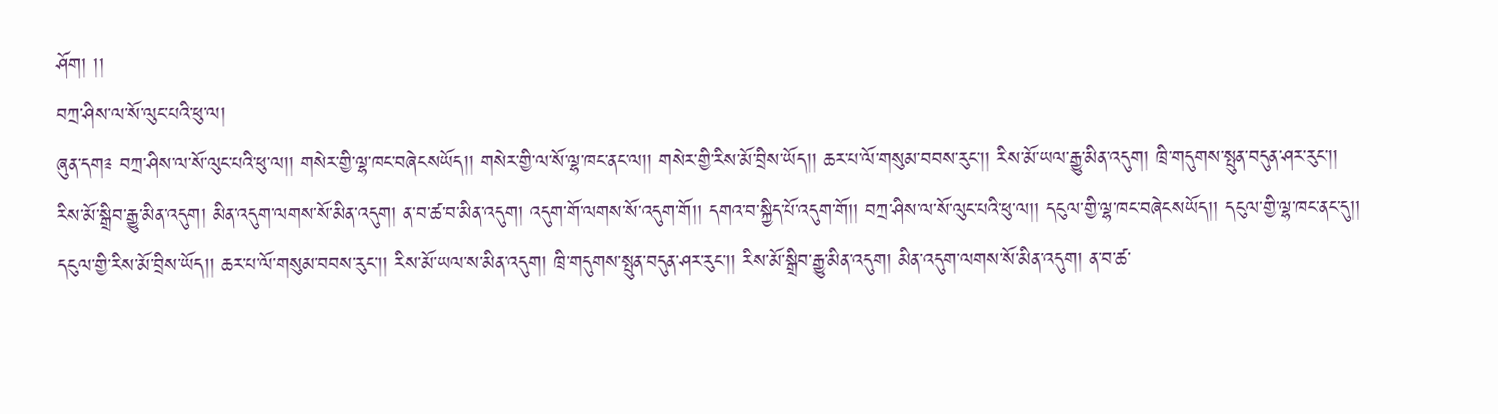ཤོག། །།
བཀྲ་ཤིས་ལ་སོ་ལུང་པའི་ཕུ་ལ།
ཞུན་དག༉ བཀྲ་ཤིས་ལ་སོ་ལུང་པའི་ཕུ་ལ།། གསེར་གྱི་ལྷ་ཁང་བཞེངསཡོད།། གསེར་གྱི་ལ་སོ་ལྷ་ཁང་ནང་ལ།། གསེར་གྱི་རིས་མོ་བྲིས་ཡོད།། ཆར་པ་ལོ་གསུམ་བབས་རུང་།། རིས་མོ་ཡལ་རྒྱུ་མིན་འདུག། ཁྲི་གདུགས་སྤུན་བདུན་ཤར་རུང་།། རིས་མོ་སྒྲིབ་རྒྱུ་མིན་འདུག། མིན་འདུག་ལགས་སོ་མིན་འདུག། ན་བ་ཚ་བ་མིན་འདུག། འདུག་གོ་ལགས་སོ་འདུག་གོ།། དགའ་བ་སྐྱིད་པོ་འདུག་གོ།། བཀྲ་ཤིས་ལ་སོ་ལུང་པའི་ཕུ་ལ།། དངུལ་གྱི་ལྷ་ཁང་བཞེངསཡོད།། དངུལ་གྱི་ལྷ་ཁང་ནང་དུ།། དངུལ་གྱི་རིས་མོ་བྲིས་ཡོད།། ཆར་པ་ལོ་གསུམ་བབས་རུང་།། རིས་མོ་ཡལ་ས་མིན་འདུག། ཁྲི་གདུགས་སྤུན་བདུན་ཤར་རུང་།། རིས་མོ་སྒྲིབ་རྒྱུ་མིན་འདུག། མིན་འདུག་ལགས་སོ་མིན་འདུག། ན་བ་ཚ་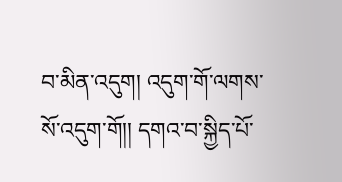བ་མིན་འདུག། འདུག་གོ་ལགས་སོ་འདུག་གོ།། དགའ་བ་སྐྱིད་པོ་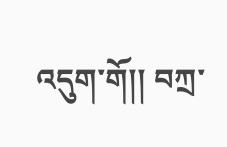འདུག་གོ།། བཀྲ་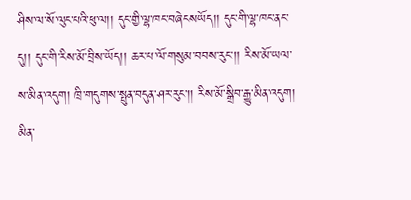ཤིས་ལ་སོ་ལུང་པའི་ཕུ་ལ།། དུང་གྱི་ལྷ་ཁང་བཞེངསཡོད།། དུང་གི་ལྷ་ཁང་ནང་དུ།། དུང་གི་རིས་མོ་བྲིས་ཡོད།། ཆར་པ་ལོ་གསུམ་བབས་རུང་།། རིས་མོ་ཡལ་ས་མིན་འདུག། ཁྲི་གདུགས་སྤུན་བདུན་ཤར་རུང་།། རིས་མོ་སྒྲིབ་རྒྱུ་མིན་འདུག། མིན་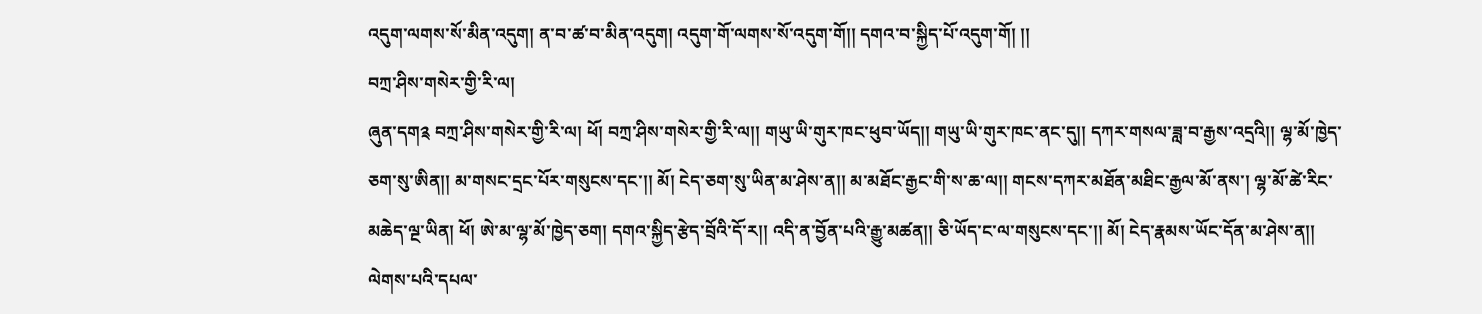འདུག་ལགས་སོ་མིན་འདུག། ན་བ་ཚ་བ་མིན་འདུག། འདུག་གོ་ལགས་སོ་འདུག་གོ།། དགའ་བ་སྐྱིད་པོ་འདུག་གོ། །།
བཀྲ་ཤིས་གསེར་གྱི་རི་ལ།
ཞུན་དག༉ བཀྲ་ཤིས་གསེར་གྱི་རི་ལ། ཕོ། བཀྲ་ཤིས་གསེར་གྱི་རི་ལ།། གཡུ་ཡི་གུར་ཁང་ཕུབ་ཡོད།། གཡུ་ཡི་གུར་ཁང་ནང་དུ།། དཀར་གསལ་ཟླ་བ་རྒྱས་འདྲའི།། ལྷ་མོ་ཁྱེད་ཅག་སུ་ཨིན།། མ་གསང་དྲང་པོར་གསུངས་དང་།། མོ། ངེད་ཅག་སུ་ཡིན་མ་ཤེས་ན།། མ་མཐོང་རྒྱང་གི་ས་ཆ་ལ།། གངས་དཀར་མཐོན་མཐིང་རྒྱལ་མོ་ནས་། ལྷ་མོ་ཚེ་རིང་མཆེད་ལྔ་ཡིན། ཕོ། ཨེ་མ་ལྷ་མོ་ཁྱེད་ཅག། དགའ་སྐྱིད་རྩེད་བྲོའི་དོ་ར།། འདི་ན་བྱོན་པའི་རྒྱུ་མཚན།། ཅི་ཡོད་ང་ལ་གསུངས་དང་།། མོ། ངེད་རྣམས་ཡོང་དོན་མ་ཤེས་ན།། ལེགས་པའི་དཔལ་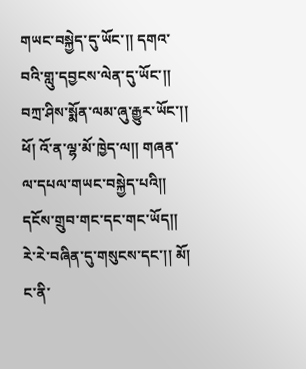གཡང་བསྐྱེད་དུ་ཡོང་།། དགའ་བའི་གླུ་དབྱངས་ལེན་དུ་ཡོང་།། བཀྲ་ཤིས་སྨོན་ལམ་ཞུ་རྒྱུར་ཡོང་།། ཕོ། འོ་ན་ལྷ་མོ་ཁྱེད་ལ།། གཞན་ལ་དཔལ་གཡང་བསྐྱེད་པའི།། དངོས་གྲུབ་གང་དང་གང་ཡོད།། རེ་རེ་བཞིན་དུ་གསུངས་དང་།། མོ། ང་ནི་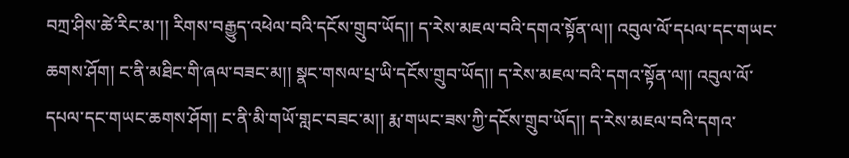བཀྲ་ཤིས་ཚེ་རིང་མ་།། རིགས་བརྒྱུད་འཕེལ་བའི་དངོས་གྲུབ་ཡོད།། ད་རེས་མཇལ་བའི་དགའ་སྟོན་ལ།། འབུལ་ལོ་དཔལ་དང་གཡང་ཆགས་ཤོག། ང་ནི་མཐིང་གི་ཞལ་བཟང་མ།། སྣང་གསལ་པྲ་ཡི་དངོས་གྲུབ་ཡོད།། ད་རེས་མཇལ་བའི་དགའ་སྟོན་ལ།། འབུལ་ལོ་དཔལ་དང་གཡང་ཆགས་ཤོག། ང་ནི་མི་གཡོ་གླང་བཟང་མ།། རྨ་གཡང་ཟས་ཀྱི་དངོས་གྲུབ་ཡོད།། ད་རེས་མཇལ་བའི་དགའ་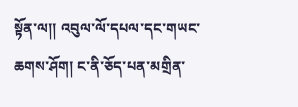སྟོན་ལ།། འབུལ་ལོ་དཔལ་དང་གཡང་ཆགས་ཤོག། ང་ནི་ཅོད་པན་མགྲིན་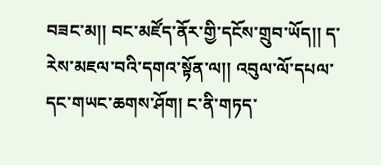བཟང་མ།། བང་མཛོད་ནོར་གྱི་དངོས་གྲུབ་ཡོད།། ད་རེས་མཇལ་བའི་དགའ་སྟོན་ལ།། འབུལ་ལོ་དཔལ་དང་གཡང་ཆགས་ཤོག། ང་ནི་གཏད་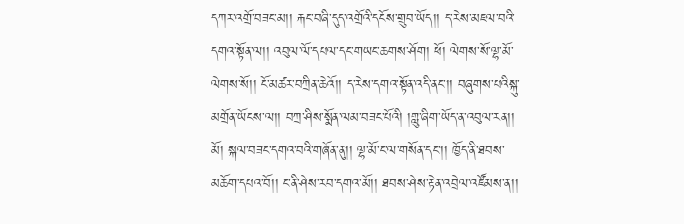དཀར་འགྲོ་བཟང་མ།། རྐང་བཞི་དུད་འགྲོའི་དངོས་གྲུབ་ཡོད།། ད་རེས་མཇལ་བའི་དགའ་སྟོན་ལ།། འབུལ་ལོ་དཔལ་དང་གཡང་ཆགས་ཤོག། ཕོ། ལེགས་སོ་ལྷ་མོ་ལེགས་སོ།། ངོ་མཚར་བཀྲིན་ཆེའོ།། ད་རེས་དགའ་སྟོན་འདི་ནང་།། བཞུགས་པའིསྐུ་མགྲོན་ཡོངས་ལ།། བཀྲ་ཤིས་སྨོན་ལམ་བཟང་པོའི། །གླུ་ཞིག་ཡོད་ན་འབུལ་རན།། མོ། སྐལ་བཟང་དགའ་བའི་གཞོན་ནུ།། ལྷ་མོ་ང་ལ་གསོན་དང་།། ཁྱོད་ནི་ཐབས་མཆོག་དཔའ་བོ།། ང་ནི་ཤེས་རབ་དགའ་མོ།། ཐབས་ཤེས་རྟེན་འབྲེལ་འཛོམས་ན།།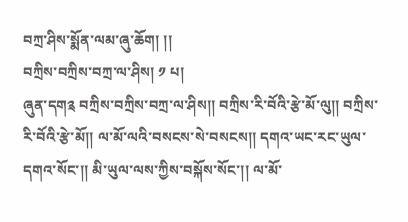བཀྲ་ཤིས་སྨོན་ལམ་ཞུ་ཆོག། །།
བཀྲིས་བཀྲིས་བཀྲ་ལ་ཤིས། ༡ པ།
ཞུན་དག༉ བཀྲིས་བཀྲིས་བཀྲ་ལ་ཤིས།། བཀྲིས་རི་བོའི་རྩེ་མོ་ལུ།། བཀྲིས་རི་བོའི་རྩེ་མོ།། ལ་མོ་ལའི་བསངས་སེ་བསངས།། དགའ་ཡང་རང་ཡུལ་དགའ་སོང་།། མི་ཡུལ་ལས་ཀྱིས་བསྐོས་སོང་།། ལ་མོ་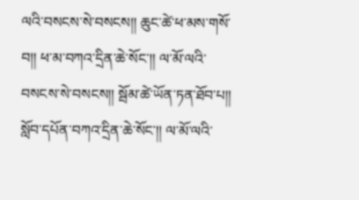ལའི་བསངས་སེ་བསངས།། ཆུང་ཚེ་ཕ་མས་གསོ་བ།། ཕ་མ་བཀའ་དྲིན་ཆེ་སོང་།། ལ་མོ་ལའི་བསངས་སེ་བསངས།། སྦོམ་ཚེ་ཡོན་ཏན་ཐོབ་པ།། སློབ་དཔོན་བཀའ་དྲིན་ཆེ་སོང་།། ལ་མོ་ལའི་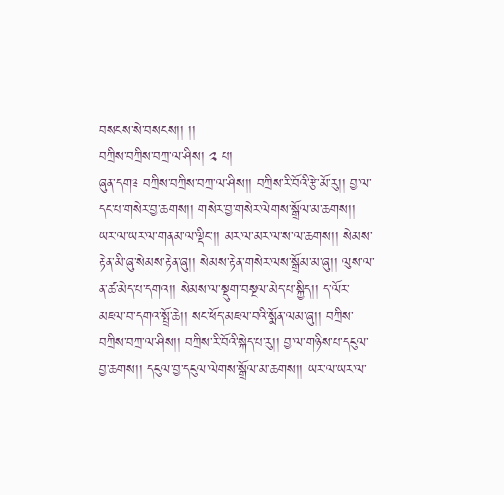བསངས་སེ་བསངས།། །།
བཀྲིས་བཀྲིས་བཀྲ་ལ་ཤིས། ༢ པ།
ཞུན་དག༉ བཀྲིས་བཀྲིས་བཀྲ་ལ་ཤིས།། བཀྲིས་རི་བོའི་རྩེ་མོ་རུ།། བྱ་ལ་དང་པ་གསེར་བྱ་ཆགས།། གསེར་བྱ་གསེར་ལེགས་སྒྲོལ་མ་ཆགས།། ཡར་ལ་ཡར་ལ་གནམ་ལ་ལྡིང་།། མར་ལ་མར་ལ་ས་ལ་ཆགས།། སེམས་རྟེན་མི་ཞུ་སེམས་རྟེན་ཞུ།། སེམས་རྟེན་གསེར་ལས་སྒྲོམ་མ་ཞུ།། ལུས་ལ་ན་ཚ་མེད་པ་དགའ།། སེམས་ལ་སྡུག་བསྔལ་མེད་པ་སྐྱིད།། ད་ལོར་མཇལ་བ་དགའ་སྤྲོ་ཆེ།། སང་ཕོད་མཇལ་བའི་སྨོན་ལམ་ཞུ།། བཀྲིས་བཀྲིས་བཀྲ་ལ་ཤིས།། བཀྲིས་རི་བོའི་སྐེད་པ་རུ།། བྱ་ལ་གཉིས་པ་དངུལ་བྱ་ཆགས།། དངུལ་བྱ་དངུལ་ལེགས་སྒྲོལ་མ་ཆགས།། ཡར་ལ་ཡར་ལ་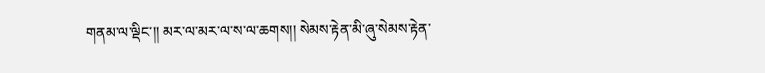གནམ་ལ་ལྡིང་།། མར་ལ་མར་ལ་ས་ལ་ཆགས།། སེམས་རྟེན་མི་ཞུ་སེམས་རྟེན་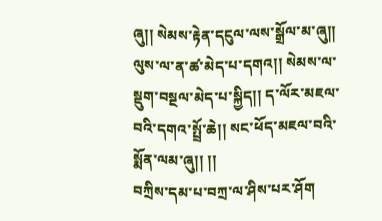ཞུ།། སེམས་རྟེན་དངུལ་ལས་སྒྲོལ་མ་ཞུ།། ལུས་ལ་ན་ཚ་མེད་པ་དགའ།། སེམས་ལ་སྡུག་བསྔལ་མེད་པ་སྐྱིད།། ད་ལོར་མཇལ་བའི་དགའ་སྤྲོ་ཆེ།། སང་ཕོད་མཇལ་བའི་སྨོན་ལམ་ཞུ།། །།
བཀྲིས་དམ་པ་བཀྲ་ལ་ཤིས་པར་ཤོག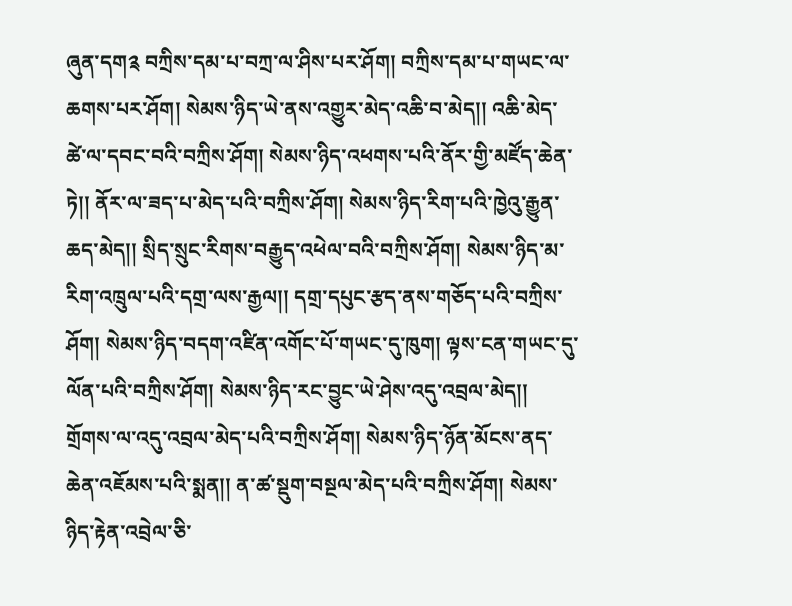ཞུན་དག༉ བཀྲིས་དམ་པ་བཀྲ་ལ་ཤིས་པར་ཤོག། བཀྲིས་དམ་པ་གཡང་ལ་ཆགས་པར་ཤོག། སེམས་ཉིད་ཡེ་ནས་འགྱུར་མེད་འཆི་བ་མེད།། འཆི་མེད་ཚེ་ལ་དབང་བའི་བཀྲིས་ཤོག། སེམས་ཉིད་འཕགས་པའི་ནོར་གྱི་མཛོད་ཆེན་ཏེ།། ནོར་ལ་ཟད་པ་མེད་པའི་བཀྲིས་ཤོག། སེམས་ཉིད་རིག་པའི་ཁྱེའུ་རྒྱུན་ཆད་མེད།། སྲིད་སྲུང་རིགས་བརྒྱུད་འཕེལ་བའི་བཀྲིས་ཤོག། སེམས་ཉིད་མ་རིག་འཁྲུལ་པའི་དགྲ་ལས་རྒྱལ།། དགྲ་དཔུང་རྩད་ནས་གཅོད་པའི་བཀྲིས་ཤོག། སེམས་ཉིད་བདག་འཛིན་འགོང་པོ་གཡང་དུ་ཁུག། ལྟས་ངན་གཡང་དུ་ལོན་པའི་བཀྲིས་ཤོག། སེམས་ཉིད་རང་བྱུང་ཡེ་ཤེས་འདུ་འབྲལ་མེད།། གྲོགས་ལ་འདུ་འབྲལ་མེད་པའི་བཀྲིས་ཤོག། སེམས་ཉིད་ཉོན་མོངས་ནད་ཆེན་འཇོམས་པའི་སྨན།། ན་ཚ་སྡུག་བསྔལ་མེད་པའི་བཀྲིས་ཤོག། སེམས་ཉིད་རྟེན་འབྲེལ་ཅི་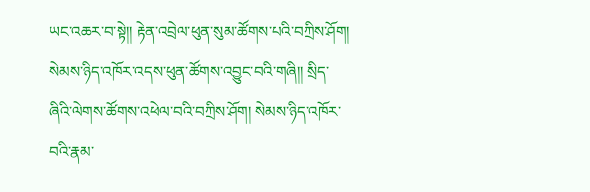ཡང་འཆར་བ་སྟེ།། རྟེན་འབྲེལ་ཕུན་སུམ་ཚོགས་པའི་བཀྲིས་ཤོག། སེམས་ཉིད་འཁོར་འདས་ཕུན་ཚོགས་འབྱུང་བའི་གཞི།། སྲིད་ཞིའི་ལེགས་ཚོགས་འཕེལ་བའི་བཀྲིས་ཤོག། སེམས་ཉིད་འཁོར་བའི་རྣམ་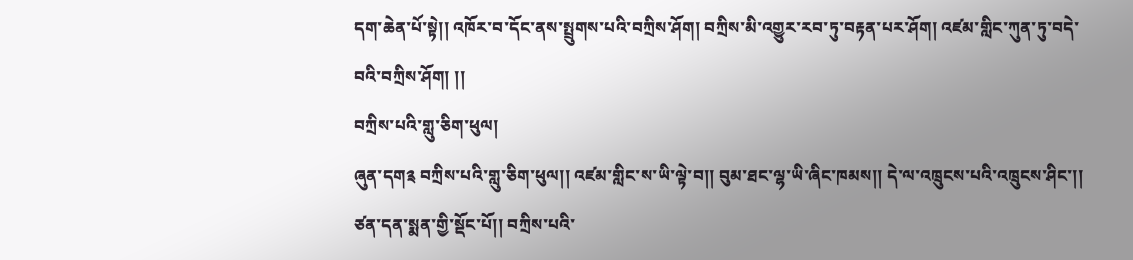དག་ཆེན་པོ་སྟེ།། འཁོར་བ་དོང་ནས་སྤྲུགས་པའི་བཀྲིས་ཤོག། བཀྲིས་མི་འགྱུར་རབ་ཏུ་བརྟན་པར་ཤོག། འཛམ་གླིང་ཀུན་ཏུ་བདེ་བའི་བཀྲིས་ཤོག། །།
བཀྲིས་པའི་གླུ་ཅིག་ཕུལ།
ཞུན་དག༉ བཀྲིས་པའི་གླུ་ཅིག་ཕུལ།། འཛམ་གླིང་ས་ཡི་ལྟེ་བ།། བུམ་ཐང་ལྷ་ཡི་ཞིང་ཁམས།། དེ་ལ་འཁྲུངས་པའི་འཁྲུངས་ཤིང་།། ཙན་དན་སྨན་གྱི་སྡོང་པོ།། བཀྲིས་པའི་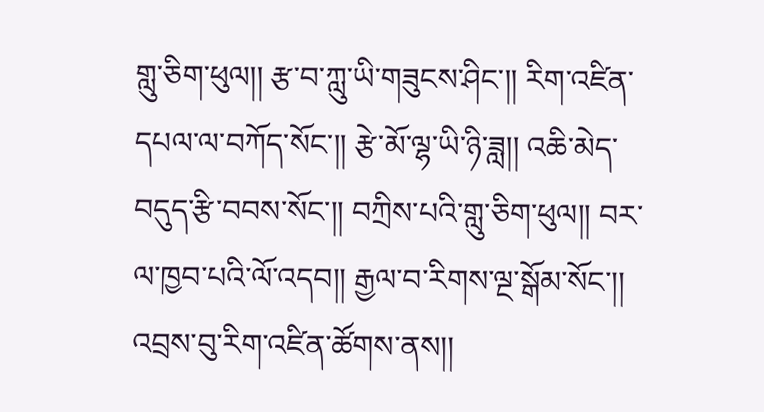གླུ་ཅིག་ཕུལ།། རྩ་བ་ཀླུ་ཡི་གཟུངས་ཤིང་།། རིག་འཛིན་དཔལ་ལ་བཀོད་སོང་།། རྩེ་མོ་ལྷ་ཡི་ཉི་ཟླ།། འཆི་མེད་བདུད་རྩི་བབས་སོང་།། བཀྲིས་པའི་གླུ་ཅིག་ཕུལ།། བར་ལ་ཁྱབ་པའི་ལོ་འདབ།། རྒྱལ་བ་རིགས་ལྔ་སྒོམ་སོང་།། འབྲས་བུ་རིག་འཛིན་ཚོགས་ནས།།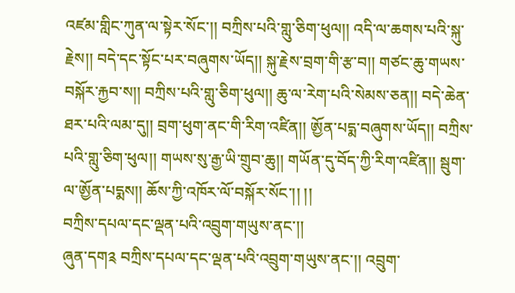འཛམ་གླིང་ཀུན་ལ་སྟེར་སོང་།། བཀྲིས་པའི་གླུ་ཅིག་ཕུལ།། འདི་ལ་ཆགས་པའི་སྐུ་རྗེས།། བདེ་དང་སྟོང་པར་བཞུགས་ཡོད།། སྐུ་རྗེས་བྲག་གི་རྩ་བ།། གཙང་ཆུ་གཡས་བསྐོར་རྐྱབ་ས།། བཀྲིས་པའི་གླུ་ཅིག་ཕུལ།། ཆུ་ལ་རེག་པའི་སེམས་ཅན།། བདེ་ཆེན་ཐར་པའི་ལམ་དུ།། བྲག་ཕུག་ནང་གི་རིག་འཛིན།། ཨྱོན་པདྨ་བཞུགས་ཡོད།། བཀྲིས་པའི་གླུ་ཅིག་ཕུལ།། གཡས་སུ་རྒྱ་ཡི་གྲུབ་ཆུ།། གཡོན་དུ་བོད་ཀྱི་རིག་འཛིན།། སྦུག་ལ་ཨྱོན་པདྨས།། ཆོས་ཀྱི་འཁོར་ལོ་བསྐོར་སོང་།། །།
བཀྲིས་དཔལ་དང་ལྡན་པའི་འབྲུག་གཡུས་ནང་།།
ཞུན་དག༉ བཀྲིས་དཔལ་དང་ལྡན་པའི་འབྲུག་གཡུས་ནང་།། འབྲུག་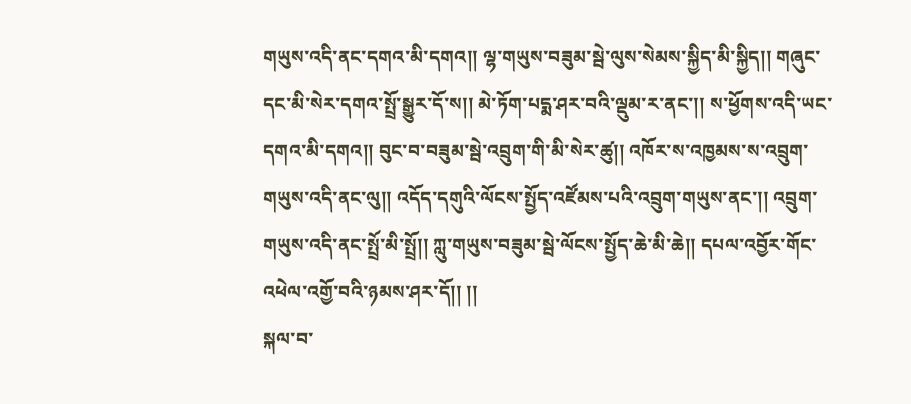གཡུས་འདི་ནང་དགའ་མི་དགའ།། ལྷ་གཡུས་བཟུམ་སྦེ་ལུས་སེམས་སྐྱིད་མི་སྐྱིད།། གཞུང་དང་མི་སེར་དགའ་སྤྲོ་སྒྱུར་དོ་ས།། མེ་ཏོག་པདྨ་ཤར་བའི་ལྡུམ་ར་ནང་།། ས་ཕྱོགས་འདི་ཡང་དགའ་མི་དགའ།། བུང་བ་བཟུམ་སྦེ་འབྲུག་གི་མི་སེར་ཚུ།། འཁོར་ས་འཁྱམས་ས་འབྲུག་གཡུས་འདི་ནང་ལུ།། འདོད་དགུའི་ལོངས་སྤྱོད་འཛོམས་པའི་འབྲུག་གཡུས་ནང་།། འབྲུག་གཡུས་འདི་ནང་སྤྲོ་མི་སྤྲོ།། ཀླུ་གཡུས་བཟུམ་སྦེ་ལོངས་སྤྱོད་ཆེ་མི་ཆེ།། དཔལ་འབྱོར་གོང་འཕེལ་འགྱོ་བའི་ཉམས་ཤར་དོ།། །།
སྐལ་བ་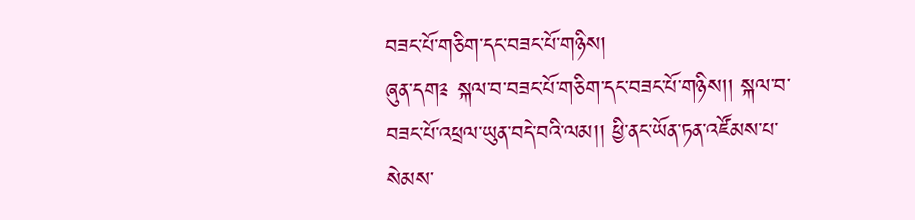བཟང་པོ་གཅིག་དང་བཟང་པོ་གཉིས།
ཞུན་དག༉ སྐལ་བ་བཟང་པོ་གཅིག་དང་བཟང་པོ་གཉིས།། སྐལ་བ་བཟང་པོ་འཕྲལ་ཡུན་བདེ་བའི་ལམ།། ཕྱི་ནང་ཡོན་ཏན་འཛོམས་པ་སེམས་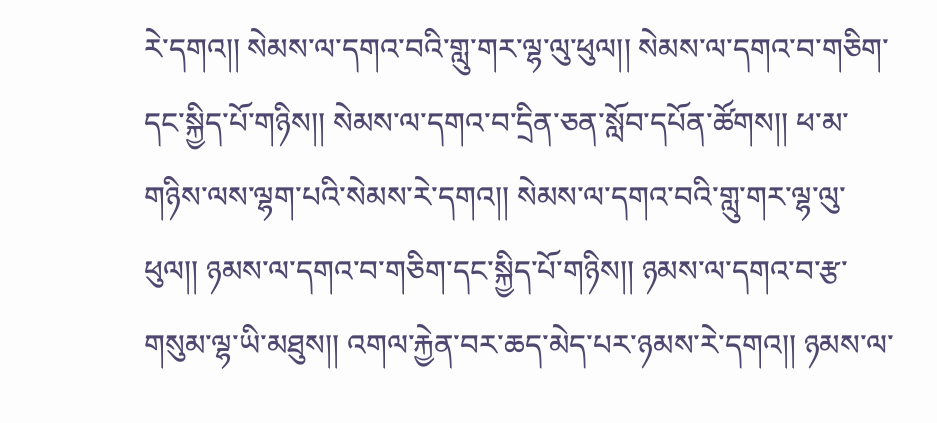རེ་དགའ།། སེམས་ལ་དགའ་བའི་གླུ་གར་ལྷ་ལུ་ཕུལ།། སེམས་ལ་དགའ་བ་གཅིག་དང་སྐྱིད་པོ་གཉིས།། སེམས་ལ་དགའ་བ་དྲིན་ཅན་སློབ་དཔོན་ཚོགས།། ཕ་མ་གཉིས་ལས་ལྷག་པའི་སེམས་རེ་དགའ།། སེམས་ལ་དགའ་བའི་གླུ་གར་ལྷ་ལུ་ཕུལ།། ཉམས་ལ་དགའ་བ་གཅིག་དང་སྐྱིད་པོ་གཉིས།། ཉམས་ལ་དགའ་བ་རྩ་གསུམ་ལྷ་ཡི་མཐུས།། འགལ་རྐྱེན་བར་ཆད་མེད་པར་ཉམས་རེ་དགའ།། ཉམས་ལ་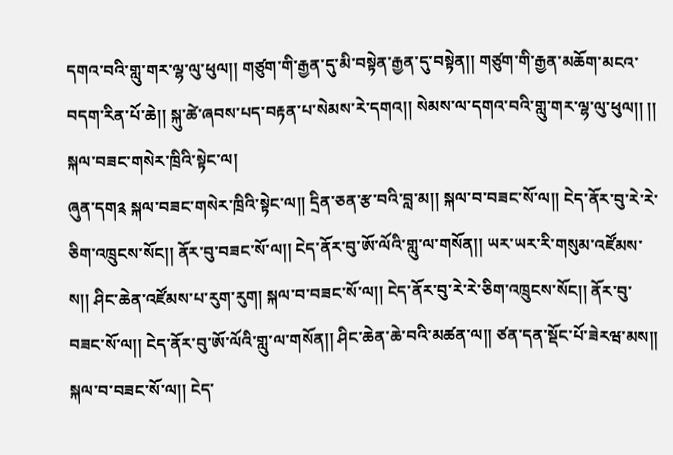དགའ་བའི་གླུ་གར་ལྷ་ལུ་ཕུལ།། གཙུག་གི་རྒྱན་དུ་མི་བསྟེན་རྒྱན་དུ་བསྟེན།། གཙུག་གི་རྒྱན་མཆོག་མངའ་བདག་རིན་པོ་ཆེ།། སྐུ་ཚེ་ཞབས་པད་བརྟན་པ་སེམས་རེ་དགའ།། སེམས་ལ་དགའ་བའི་གླུ་གར་ལྷ་ལུ་ཕུལ།། །།
སྐལ་བཟང་གསེར་ཁྲིའི་སྟེང་ལ།
ཞུན་དག༉ སྐལ་བཟང་གསེར་ཁྲིའི་སྟེང་ལ།། དྲིན་ཅན་རྩ་བའི་བླ་མ།། སྐལ་བ་བཟང་སོ་ལ།། ངེད་ནོར་བུ་རེ་རེ་ཅིག་འཁྲུངས་སོང།། ནོར་བུ་བཟང་སོ་ལ།། ངེད་ནོར་བུ་ཨོ་ལོའི་གླུ་ལ་གསོན།། ཡར་ཡར་རི་གསུམ་འཛོམས་ས།། ཤིང་ཆེན་འཛོམས་པ་རུག་རུག། སྐལ་བ་བཟང་སོ་ལ།། ངེད་ནོར་བུ་རེ་རེ་ཅིག་འཁྲུངས་སོང།། ནོར་བུ་བཟང་སོ་ལ།། ངེད་ནོར་བུ་ཨོ་ལོའི་གླུ་ལ་གསོན།། ཤིང་ཆེན་ཆེ་བའི་མཚན་ལ།། ཙན་དན་སྡོང་པོ་ཟེརཝ་མས།། སྐལ་བ་བཟང་སོ་ལ།། ངེད་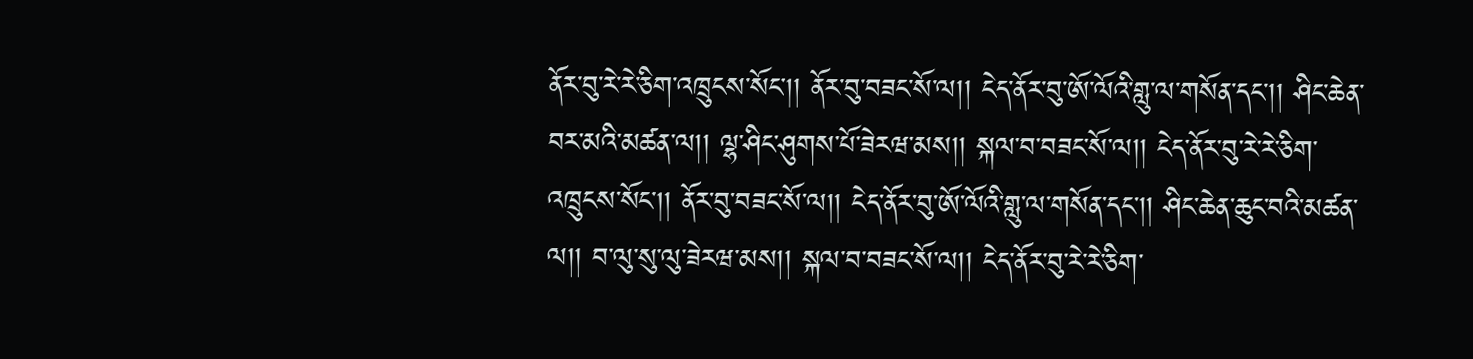ནོར་བུ་རེ་རེ་ཅིག་འཁྲུངས་སོང།། ནོར་བུ་བཟང་སོ་ལ།། ངེད་ནོར་བུ་ཨོ་ལོའི་གླུ་ལ་གསོན་དང་།། ཤིང་ཆེན་བར་མའི་མཚན་ལ།། ལྷ་ཤིང་ཤུགས་པོ་ཟེརཝ་མས།། སྐལ་བ་བཟང་སོ་ལ།། ངེད་ནོར་བུ་རེ་རེ་ཅིག་འཁྲུངས་སོང།། ནོར་བུ་བཟང་སོ་ལ།། ངེད་ནོར་བུ་ཨོ་ལོའི་གླུ་ལ་གསོན་དང་།། ཤིང་ཆེན་ཆུང་བའི་མཚན་ལ།། བ་ལུ་སུ་ལུ་ཟེརཝ་མས།། སྐལ་བ་བཟང་སོ་ལ།། ངེད་ནོར་བུ་རེ་རེ་ཅིག་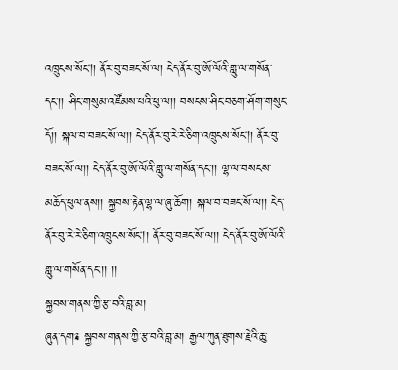འཁྲུངས་སོང།། ནོར་བུ་བཟང་སོ་ལ། ངེད་ནོར་བུ་ཨོ་ལོའི་གླུ་ལ་གསོན་དང་།། ཤིང་གསུམ་འཛོམས་པའི་ཕུ་ལ།། བསངས་ཤིང་བཅག་ཤོག་གསུང་དོ།། སྐལ་བ་བཟང་སོ་ལ།། ངེད་ནོར་བུ་རེ་རེ་ཅིག་འཁྲུངས་སོང།། ནོར་བུ་བཟང་སོ་ལ།། ངེད་ནོར་བུ་ཨོ་ལོའི་གླུ་ལ་གསོན་དང་།། ལྷ་ལ་བསངས་མཆོད་ཕུལ་ནས།། སྐྱབས་རྟེན་ལྷ་ལ་ཞུ་ཆོག། སྐལ་བ་བཟང་སོ་ལ།། ངེད་ནོར་བུ་རེ་རེ་ཅིག་འཁྲུངས་སོང།། ནོར་བུ་བཟང་སོ་ལ།། ངེད་ནོར་བུ་ཨོ་ལོའི་གླུ་ལ་གསོན་དང་།། །།
སྐྱབས་གནས་ཀྱི་རྩ་བའི་བླ་མ།
ཞུན་དག༉ སྐྱབས་གནས་ཀྱི་རྩ་བའི་བླ་མ། རྒྱལ་ཀུན་ཐུགས་རྗེའི་ཆུ་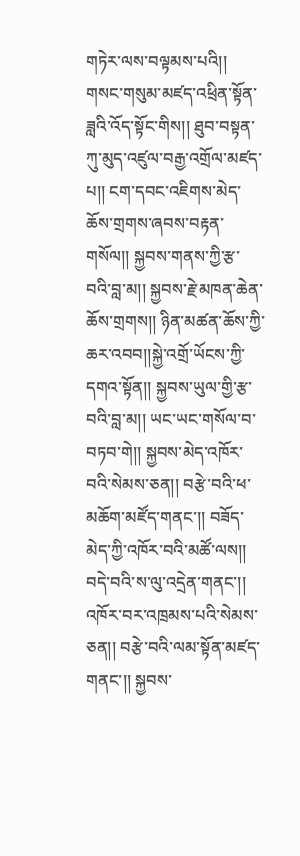གཏེར་ལས་བལྟམས་པའི།། གསང་གསུམ་མཛད་འཕྲིན་སྟོན་ཟླའི་འོད་སྟོང་གིས།། ཐུབ་བསྟན་ཀུ་མུད་འཛུལ་བརྒྱ་འགྲོལ་མཛད་པ།། ངག་དབང་འཇིགས་མེད་ཆོས་གྲགས་ཞབས་བརྟན་གསོལ།། སྐྱབས་གནས་ཀྱི་རྩ་བའི་བླ་མ།། སྐྱབས་རྗེ་མཁན་ཆེན་ཆོས་གྲགས།། ཉིན་མཚན་ཆོས་ཀྱི་ཆར་འབབ།།སྐྱེ་འགྲོ་ཡོངས་ཀྱི་དགའ་སྟོན།། སྐྱབས་ཡུལ་གྱི་རྩ་བའི་བླ་མ།། ཡང་ཡང་གསོལ་བ་བཏབ་གེ།། སྐྱབས་མེད་འཁོར་བའི་སེམས་ཅན།། བརྩེ་བའི་ཕ་མཆོག་མཛོད་གནང་།། བཟོད་མེད་ཀྱི་འཁོར་བའི་མཚོ་ལས།། བདེ་བའི་ས་ལུ་འདྲེན་གནང་།། འཁོར་བར་འཁྲམས་པའི་སེམས་ཅན།། བརྩེ་བའི་ལམ་སྟོན་མཛད་གནང་།། སྐྱབས་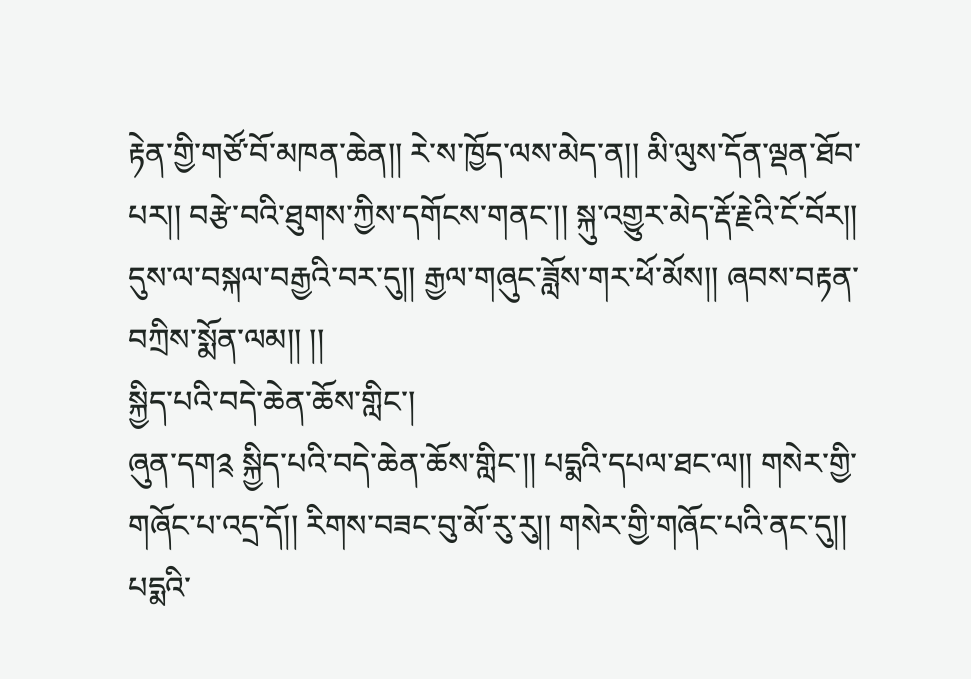རྟེན་གྱི་གཙོ་བོ་མཁན་ཆེན།། རེ་ས་ཁྱོད་ལས་མེད་ན།། མི་ལུས་དོན་ལྡན་ཐོབ་པར།། བརྩེ་བའི་ཐུགས་ཀྱིས་དགོངས་གནང་།། སྐུ་འགྱུར་མེད་རྡོ་རྗེའི་ངོ་བོར།། དུས་ལ་བསྐལ་བརྒྱའི་བར་དུ།། རྒྱལ་གཞུང་ཟློས་གར་ཕོ་མོས།། ཞབས་བརྟན་བཀྲིས་སྨོན་ལམ།། །།
སྐྱིད་པའི་བདེ་ཆེན་ཆོས་གླིང་།
ཞུན་དག༉ སྐྱིད་པའི་བདེ་ཆེན་ཆོས་གླིང་།། པདྨའི་དཔལ་ཐང་ལ།། གསེར་གྱི་གཞོང་པ་འདྲ་དོ།། རིགས་བཟང་བུ་མོ་རུ་རུ།། གསེར་གྱི་གཞོང་པའི་ནང་དུ།། པདྨའི་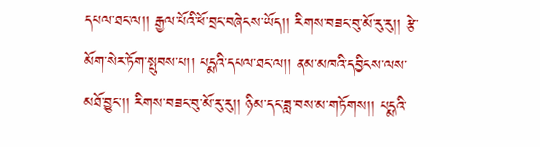དཔལ་ཐང་ལ།། རྒྱལ་པོའི་ཕོ་བྲང་བཞེངས་ཡོད།། རིགས་བཟང་བུ་མོ་རུ་རུ།། རྩེ་མོག་སེར་ཏོག་སྤུབས་པ།། པདྨའི་དཔལ་ཐང་ལ།། ནམ་མཁའི་དབྱིངས་ལས་མཐོ་བྱུང་།། རིགས་བཟང་བུ་མོ་རུ་རུ།། ཉིམ་དང་ཟླ་བས་མ་གཏོགས།། པདྨའི་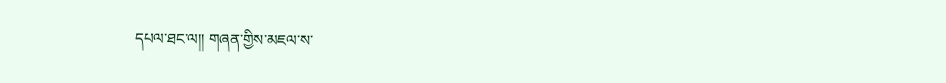དཔལ་ཐང་ལ།། གཞན་གྱིས་མཇལ་ས་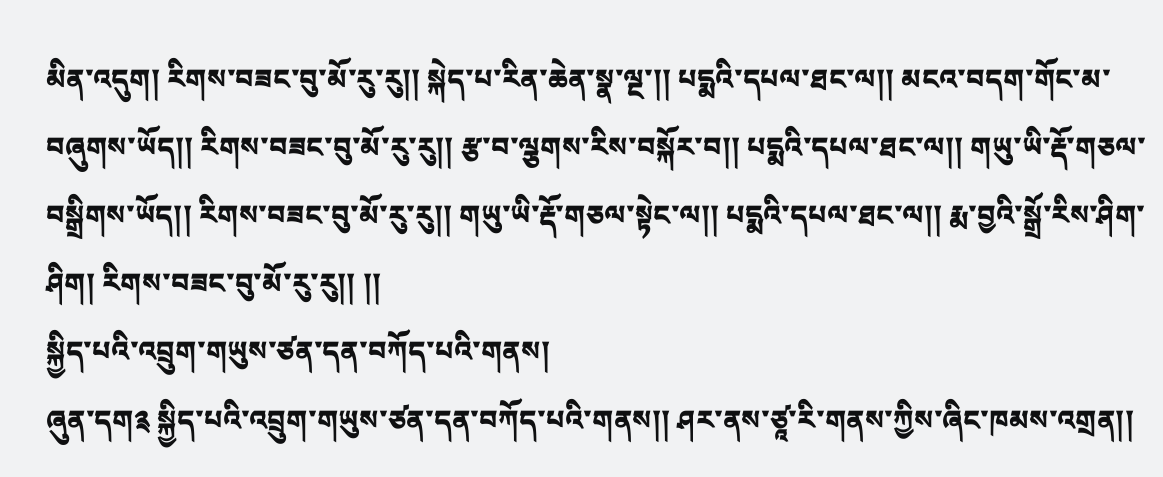མིན་འདུག། རིགས་བཟང་བུ་མོ་རུ་རུ།། སྐེད་པ་རིན་ཆེན་སྣ་ལྔ་།། པདྨའི་དཔལ་ཐང་ལ།། མངའ་བདག་གོང་མ་བཞུགས་ཡོད།། རིགས་བཟང་བུ་མོ་རུ་རུ།། རྩ་བ་ལྕགས་རིས་བསྐོར་བ།། པདྨའི་དཔལ་ཐང་ལ།། གཡུ་ཡི་རྡོ་གཅལ་བསྒྲིགས་ཡོད།། རིགས་བཟང་བུ་མོ་རུ་རུ།། གཡུ་ཡི་རྡོ་གཅལ་སྟེང་ལ།། པདྨའི་དཔལ་ཐང་ལ།། རྨ་བྱའི་སྒྲོ་རིས་ཤིག་ཤིག། རིགས་བཟང་བུ་མོ་རུ་རུ།། །།
སྐྱིད་པའི་འབྲུག་གཡུས་ཙན་དན་བཀོད་པའི་གནས།
ཞུན་དག༉ སྐྱིད་པའི་འབྲུག་གཡུས་ཙན་དན་བཀོད་པའི་གནས།། ཤར་ནས་ཙཱ་རི་གནས་ཀྱིས་ཞིང་ཁམས་འགྲན།།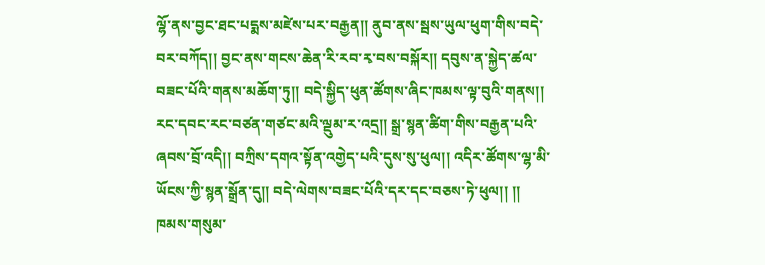ལྷོ་ནས་བྱང་ཐང་པདྨས་མཛེས་པར་བརྒྱན།། ནུབ་ནས་སྦས་ཡུལ་ཕུག་གིས་བདེ་བར་བཀོད།། བྱང་ནས་གངས་ཆེན་རི་རབ་རྭ་བས་བསྐོར།། དབུས་ན་སྐྱེད་ཚལ་བཟང་པོའི་གནས་མཆོག་ཏུ།། བདེ་སྐྱིད་ཕུན་ཚོགས་ཞིང་ཁམས་ལྟ་བུའི་གནས།། རང་དབང་རང་བཙན་གཙང་མའི་ལྡུམ་ར་འདྲ།། སྒྲ་སྙན་ཚིག་གིས་བརྒྱན་པའི་ཞབས་བྲོ་འདི།། བཀྲིས་དགའ་སྟོན་འགྱེད་པའི་དུས་སུ་ཕུལ།། འདིར་ཚོགས་ལྷ་མི་ཡོངས་ཀྱི་སྙན་སྒྲོན་དུ།། བདེ་ལེགས་བཟང་པོའི་དར་དང་བཅས་ཏེ་ཕུལ།། །།
ཁམས་གསུམ་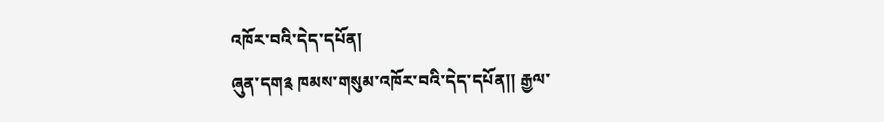འཁོར་བའི་དེད་དཔོན།
ཞུན་དག༉ ཁམས་གསུམ་འཁོར་བའི་དེད་དཔོན།། རྒྱལ་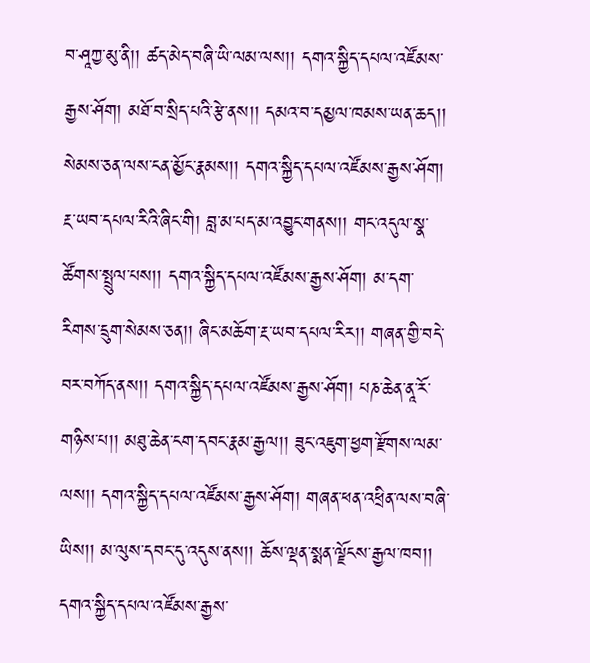བ་ཤཱཀྱ་མུ་ནི།། ཚད་མེད་བཞི་ཡི་ལམ་ལས།། དགའ་སྐྱིད་དཔལ་འཛོམས་རྒྱས་ཤོག། མཐོ་བ་སྲིད་པའི་རྩེ་ནས།། དམའ་བ་དམྱལ་ཁམས་ཡན་ཆད།། སེམས་ཅན་ལས་ངན་མྱོང་རྣམས།། དགའ་སྐྱིད་དཔལ་འཛོམས་རྒྱས་ཤོག། རྔ་ཡབ་དཔལ་རིའི་ཞིང་གི། བླ་མ་པད་མ་འབྱུང་གནས།། གང་འདུལ་སྣ་ཚོགས་སྤྲུལ་པས།། དགའ་སྐྱིད་དཔལ་འཛོམས་རྒྱས་ཤོག། མ་དག་རིགས་དྲུག་སེམས་ཅན།། ཞིང་མཆོག་རྔ་ཡབ་དཔལ་རིར།། གཞན་གྱི་བདེ་བར་བཀོད་ནས།། དགའ་སྐྱིད་དཔལ་འཛོམས་རྒྱས་ཤོག། པཎ་ཆེན་ནཱ་རོ་གཉིས་པ།། མཐུ་ཆེན་ངག་དབང་རྣམ་རྒྱལ།། ཟུང་འཇུག་ཕྱག་རྫོགས་ལམ་ལས།། དགའ་སྐྱིད་དཔལ་འཛོམས་རྒྱས་ཤོག། གཞན་ཕན་འཕྲིན་ལས་བཞི་ཡིས།། མ་ལུས་དབང་དུ་འདུས་ནས།། ཆོས་ལྡན་སྨན་ལྗོངས་རྒྱལ་ཁབ།། དགའ་སྐྱིད་དཔལ་འཛོམས་རྒྱས་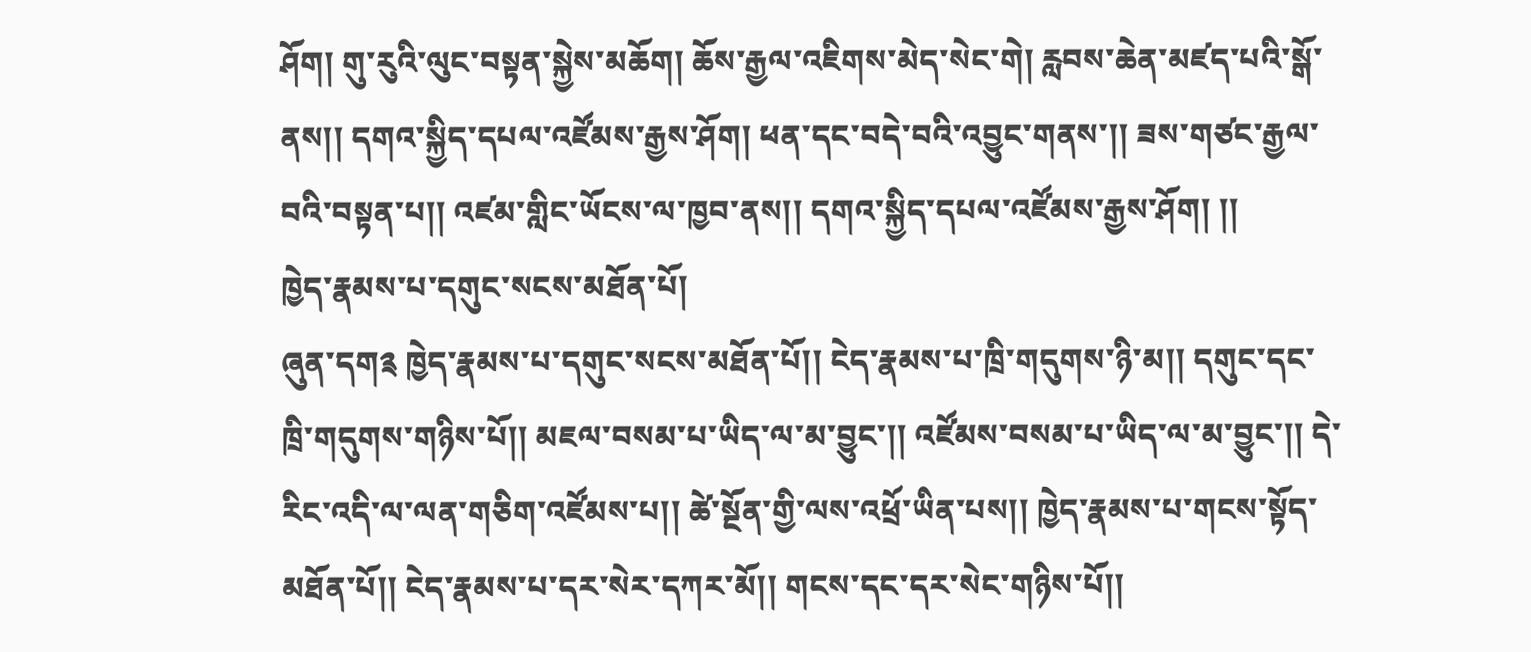ཤོག། གུ་རུའི་ལུང་བསྟན་སྐྱེས་མཆོག། ཆོས་རྒྱལ་འཇིགས་མེད་སེང་གེ། རླབས་ཆེན་མཛད་པའི་སྒོ་ནས།། དགའ་སྐྱིད་དཔལ་འཛོམས་རྒྱས་ཤོག། ཕན་དང་བདེ་བའི་འབྱུང་གནས་།། ཟས་གཙང་རྒྱལ་བའི་བསྟན་པ།། འཛམ་གླིང་ཡོངས་ལ་ཁྱབ་ནས།། དགའ་སྐྱིད་དཔལ་འཛོམས་རྒྱས་ཤོག། །།
ཁྱེད་རྣམས་པ་དགུང་སངས་མཐོན་པོ།
ཞུན་དག༉ ཁྱེད་རྣམས་པ་དགུང་སངས་མཐོན་པོ།། ངེད་རྣམས་པ་ཁྲི་གདུགས་ཉི་མ།། དགུང་དང་ཁྲི་གདུགས་གཉིས་པོ།། མཇལ་བསམ་པ་ཡིད་ལ་མ་བྱུང་།། འཛོམས་བསམ་པ་ཡིད་ལ་མ་བྱུང་།། དེ་རིང་འདི་ལ་ལན་གཅིག་འཛོམས་པ།། ཚེ་སྔོན་གྱི་ལས་འཕྲོ་ཡིན་པས།། ཁྱེད་རྣམས་པ་གངས་སྟོད་མཐོན་པོ།། ངེད་རྣམས་པ་དར་སེར་དཀར་མོ།། གངས་དང་དར་སེང་གཉིས་པོ།།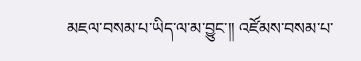མཇལ་བསམ་པ་ཡིད་ལ་མ་བྱུང་།། འཛོམས་བསམ་པ་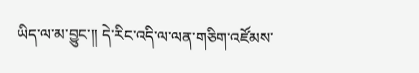ཡིད་ལ་མ་བྱུང་།། དེ་རིང་འདི་ལ་ལན་གཅིག་འཛོམས་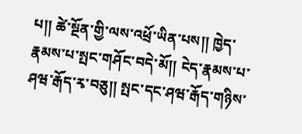པ།། ཚེ་སྔོན་གྱི་ལས་འཕྲོ་ཡིན་པས།། ཁྱེད་རྣམས་པ་སྤང་གཤོང་བདེ་མོ།། ངེད་རྣམས་པ་ཤཝ་རྒོད་རྭ་བཅུ།། སྤང་དང་ཤཝ་རྒོད་གཉིས་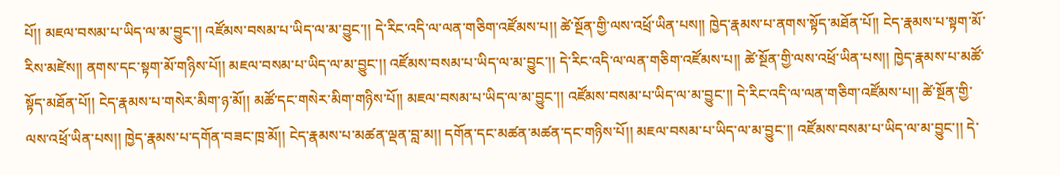པོ།། མཇལ་བསམ་པ་ཡིད་ལ་མ་བྱུང་།། འཛོམས་བསམ་པ་ཡིད་ལ་མ་བྱུང་།། དེ་རིང་འདི་ལ་ལན་གཅིག་འཛོམས་པ།། ཚེ་སྔོན་གྱི་ལས་འཕྲོ་ཡིན་པས།། ཁྱེད་རྣམས་པ་ནགས་སྟོད་མཐོན་པོ།། ངེད་རྣམས་པ་སྟག་མོ་རིས་མཛེས།། ནགས་དང་སྟག་མོ་གཉིས་པོ།། མཇལ་བསམ་པ་ཡིད་ལ་མ་བྱུང་།། འཛོམས་བསམ་པ་ཡིད་ལ་མ་བྱུང་།། དེ་རིང་འདི་ལ་ལན་གཅིག་འཛོམས་པ།། ཚེ་སྔོན་གྱི་ལས་འཕྲོ་ཡིན་པས།། ཁྱེད་རྣམས་པ་མཚོ་སྟོད་མཐོན་པོ།། ངེད་རྣམས་པ་གསེར་མིག་ཉ་མོ།། མཚོ་དང་གསེར་མིག་གཉིས་པོ།། མཇལ་བསམ་པ་ཡིད་ལ་མ་བྱུང་།། འཛོམས་བསམ་པ་ཡིད་ལ་མ་བྱུང་།། དེ་རིང་འདི་ལ་ལན་གཅིག་འཛོམས་པ།། ཚེ་སྔོན་གྱི་ལས་འཕྲོ་ཡིན་པས།། ཁྱེད་རྣམས་པ་དགོན་བཟང་ཁྲ་མོ།། ངེད་རྣམས་པ་མཚན་ལྡན་བླ་མ།། དགོན་དང་མཚན་མཚན་དང་གཉིས་པོ།། མཇལ་བསམ་པ་ཡིད་ལ་མ་བྱུང་།། འཛོམས་བསམ་པ་ཡིད་ལ་མ་བྱུང་།། དེ་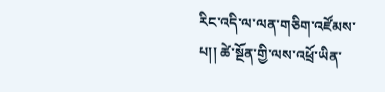རིང་འདི་ལ་ལན་གཅིག་འཛོམས་པ།། ཚེ་སྔོན་གྱི་ལས་འཕྲོ་ཡིན་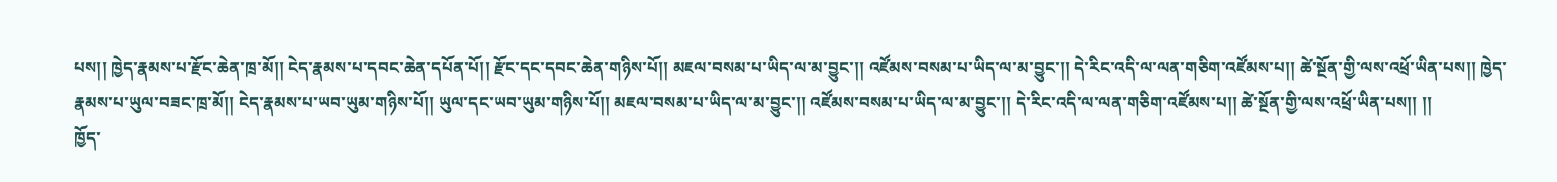པས།། ཁྱེད་རྣམས་པ་རྫོང་ཆེན་ཁྲ་མོ།། ངེད་རྣམས་པ་དབང་ཆེན་དཔོན་པོ།། རྫོང་དང་དབང་ཆེན་གཉིས་པོ།། མཇལ་བསམ་པ་ཡིད་ལ་མ་བྱུང་།། འཛོམས་བསམ་པ་ཡིད་ལ་མ་བྱུང་།། དེ་རིང་འདི་ལ་ལན་གཅིག་འཛོམས་པ།། ཚེ་སྔོན་གྱི་ལས་འཕྲོ་ཡིན་པས།། ཁྱེད་རྣམས་པ་ཡུལ་བཟང་ཁྲ་མོ།། ངེད་རྣམས་པ་ཡབ་ཡུམ་གཉིས་པོ།། ཡུལ་དང་ཡབ་ཡུམ་གཉིས་པོ།། མཇལ་བསམ་པ་ཡིད་ལ་མ་བྱུང་།། འཛོམས་བསམ་པ་ཡིད་ལ་མ་བྱུང་།། དེ་རིང་འདི་ལ་ལན་གཅིག་འཛོམས་པ།། ཚེ་སྔོན་གྱི་ལས་འཕྲོ་ཡིན་པས།། །།
ཁྱོད་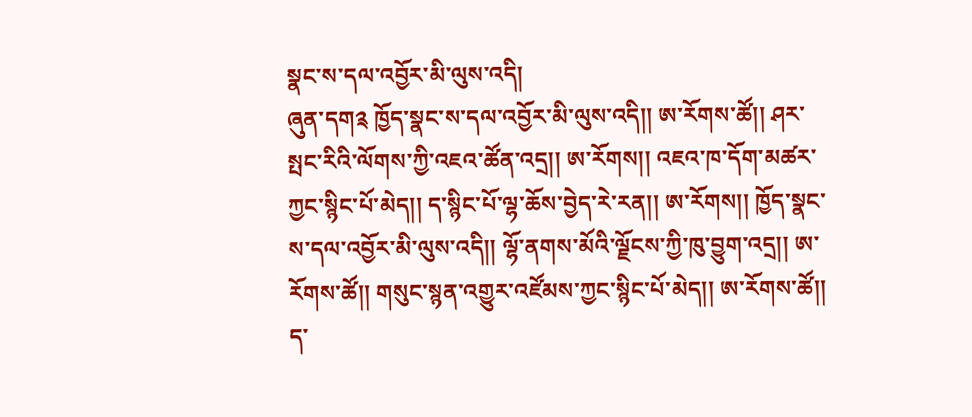སྣང་ས་དལ་འབྱོར་མི་ལུས་འདི།
ཞུན་དག༉ ཁྱོད་སྣང་ས་དལ་འབྱོར་མི་ལུས་འདི།། ཨ་རོགས་ཚོ།། ཤར་སྤང་རིའི་ལོགས་ཀྱི་འཇའ་ཚོན་འདྲ།། ཨ་རོགས།། འཇའ་ཁ་དོག་མཚར་ཀྱང་སྙིང་པོ་མེད།། ད་སྙིང་པོ་ལྷ་ཆོས་བྱེད་རེ་རན།། ཨ་རོགས།། ཁྱོད་སྣང་ས་དལ་འབྱོར་མི་ལུས་འདི།། ལྷོ་ནགས་མོའི་ལྗོངས་ཀྱི་ཁུ་བྱུག་འདྲ།། ཨ་རོགས་ཚོ།། གསུང་སྙན་འགྱུར་འཛོམས་ཀྱང་སྙིང་པོ་མེད།། ཨ་རོགས་ཚོ།། ད་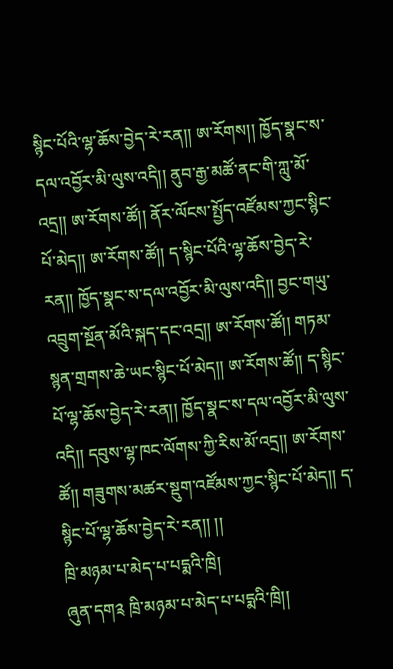སྙིང་པོའི་ལྷ་ཆོས་བྱེད་རེ་རན།། ཨ་རོགས།། ཁྱོད་སྣང་ས་དལ་འབྱོར་མི་ལུས་འདི།། ནུབ་རྒྱ་མཚོ་ནང་གི་ཀླུ་མོ་འདྲ།། ཨ་རོགས་ཚོ།། ནོར་ལོངས་སྤྱོད་འཛོམས་ཀྱང་སྙིང་པོ་མེད།། ཨ་རོགས་ཚོ།། ད་སྙིང་པོའི་ལྷ་ཆོས་བྱེད་རེ་རན།། ཁྱོད་སྣང་ས་དལ་འབྱོར་མི་ལུས་འདི།། བྱང་གཡུ་འབྲུག་སྔོན་མོའི་སྐད་དང་འདྲ།། ཨ་རོགས་ཚོ།། གཏམ་སྙན་གྲགས་ཆེ་ཡང་སྙིང་པོ་མེད།། ཨ་རོགས་ཚོ།། ད་སྙིང་པོ་ལྷ་ཆོས་བྱེད་རེ་རན།། ཁྱོད་སྣང་ས་དལ་འབྱོར་མི་ལུས་འདི།། དབུས་ལྷ་ཁང་ལོགས་ཀྱི་རིས་མོ་འདྲ།། ཨ་རོགས་ཚོ།། གཟུགས་མཚར་སྡུག་འཛོམས་ཀྱང་སྙིང་པོ་མེད།། ད་སྙིང་པོ་ལྷ་ཆོས་བྱེད་རེ་རན།། །།
ཁྲི་མཉམ་པ་མེད་པ་པདྨའི་ཁྲི།
ཞུན་དག༉ ཁྲི་མཉམ་པ་མེད་པ་པདྨའི་ཁྲི།།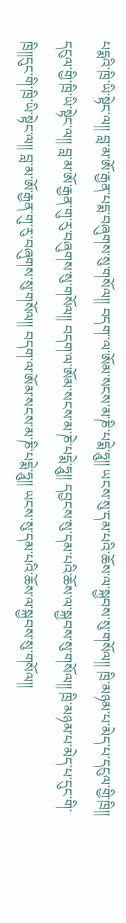པདྨའི་ཁྲི་ཡི་སྟེང་ལ།། བླ་མ་ཨོ་རྒྱན་པདྨ་བཞུགས་སུ་གསོལ།། བདག་་ལ་ཨོམ་སངས་མ་ཎི་པདྨེ་ཧཱུ།། ཡངས་སུ་དམ་པའི་ཆོས་ལ་སྐྱབས་སུ་གསོལ།། ཁྲི་མཉམ་པ་མེད་པ་དངུལ་གྱི་ཁྲི།། དངུལ་གྱི་ཁྲི་ཡི་སྟེང་ལ།། བླ་མ་ཨོ་རྒྱན་གུ་རུ་བཞུགས་སུ་གསོལ།། བདག་ལ་ཨོམ་སངས་མ་ཎེ་པདྨེ་ཧཱུ།། དབྱངས་སུ་དམ་པའི་ཆོས་ལ་སྐྱབས་སུ་གསོལ།། ཁྲི་མཉམ་པ་མེད་པ་དུང་གི་ཁྲི།།དུང་གི་ཁྲི་ཡི་སྟེང་ལ།། བླ་མ་ཨོ་རྒྱན་གུ་རུ་བཞུགས་སུ་གསོལ།། བདག་ལ་ཨོམ་སངས་མ་ཎི་པདྨེ་ཧཱུ།། ཡངས་སུ་དམ་པའི་ཆོས་ལ་སྐྱབས་སུ་གསོལ།།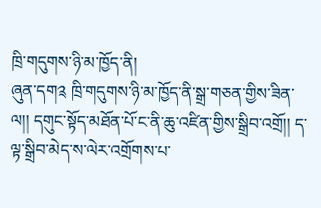ཁྲི་གདུགས་ཉི་མ་ཁྱོད་ནི།
ཞུན་དག༉ ཁྲི་གདུགས་ཉི་མ་ཁྱོད་ནི་སྒྲ་གཅན་གྱིས་ཟིན་ལ།། དགུང་སྟོད་མཐོན་པོ་ང་ནི་ཆུ་འཛིན་གྱིས་སྒྲིབ་འགྲོ།། ད་ལྟ་སྒྲིབ་མེད་ས་ལེར་འགྲོགས་པ་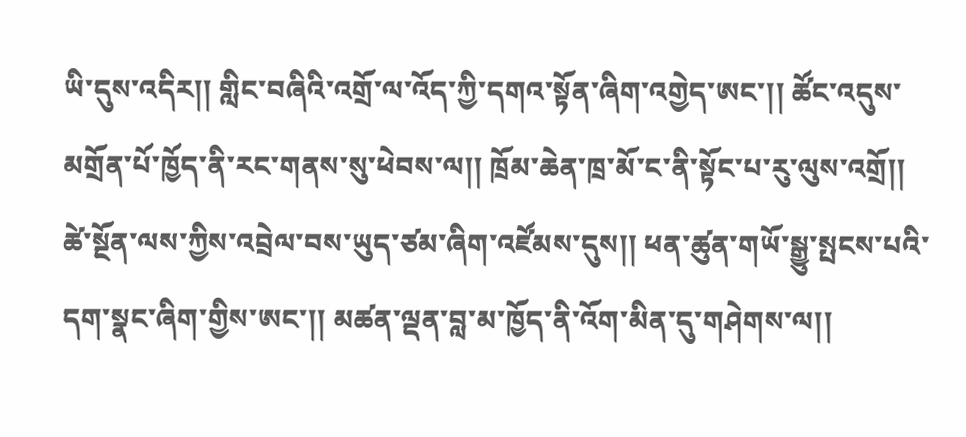ཡི་དུས་འདིར།། གླིང་བཞིའི་འགྲོ་ལ་འོད་ཀྱི་དགའ་སྟོན་ཞིག་འགྱེད་ཨང་།། ཚོང་འདུས་མགྲོན་པོ་ཁྱོད་ནི་རང་གནས་སུ་ཕེབས་ལ།། ཁྲོམ་ཆེན་ཁྲ་མོ་ང་ནི་སྟོང་པ་རུ་ལུས་འགྲོ།། ཚེ་སྔོན་ལས་ཀྱིས་འབྲེལ་བས་ཡུད་ཙམ་ཞིག་འཛོམས་དུས།། ཕན་ཚུན་གཡོ་སྒྱུ་སྤངས་པའི་དག་སྣང་ཞིག་གྱིས་ཨང་།། མཚན་ལྡན་བླ་མ་ཁྱོད་ནི་འོག་མིན་དུ་གཤེགས་ལ།།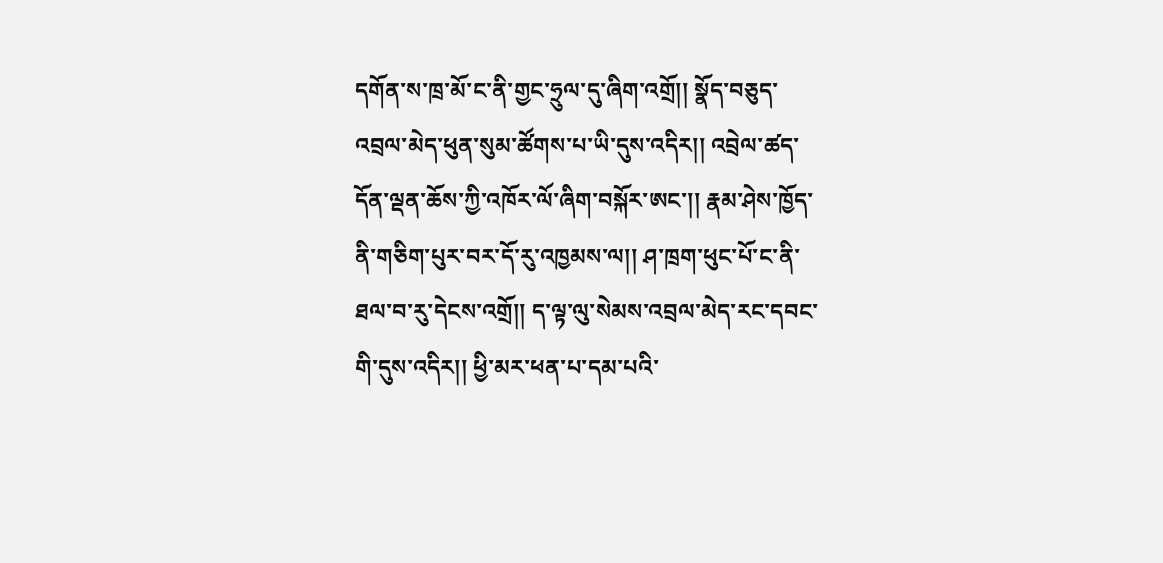དགོན་ས་ཁྲ་མོ་ང་ནི་གྱང་ཧྲུལ་དུ་ཞིག་འགྲོ།། སྣོད་བཅུད་འབྲལ་མེད་ཕུན་སུམ་ཚོགས་པ་ཡི་དུས་འདིར།། འབྲེལ་ཚད་དོན་ལྡན་ཆོས་ཀྱི་འཁོར་ལོ་ཞིག་བསྐོར་ཨང་།། རྣམ་ཤེས་ཁྱོད་ནི་གཅིག་པུར་བར་དོ་རུ་འཁྱམས་ལ།། ཤ་ཁྲག་ཕུང་པོ་ང་ནི་ཐལ་བ་རུ་དེངས་འགྲོ།། ད་ལྟ་ལུ་སེམས་འབྲལ་མེད་རང་དབང་གི་དུས་འདིར།། ཕྱི་མར་ཕན་པ་དམ་པའི་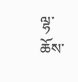ལྷ་ཆོས་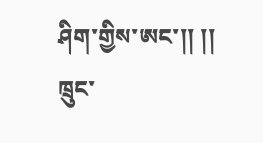ཤིག་གྱིས་ཨང་།། །།
ཁྲུང་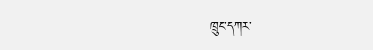ཁྲུང་དཀར་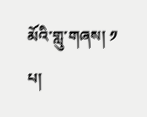མོའི་གླུ་གཞས། ༡ པ།